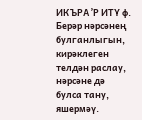ИКЪРА’Р ИТҮ ф. Берәр нәрсәнең булганлыгын, кирәклеген телдән раслау, нәрсәне дә булса тану, яшермәү.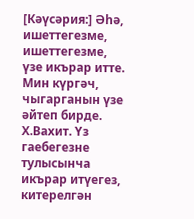[Кәүсәрия:] Әһә, ишеттегезме, ишеттегезме, үзе икърар итте. Мин күргәч, чыгарганын үзе әйтеп бирде. Х.Вахит. Үз гаебегезне тулысынча икърар итүегез, китерелгән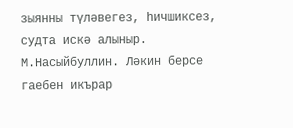зыянны түләвегез, һичшиксез, судта искә алыныр. М.Насыйбуллин. Ләкин берсе гаебен икърар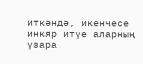иткәндә, икенчесе инкяр итүе аларның үзара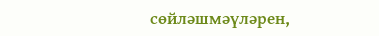сөйләшмәүләрен,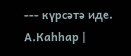--- күрсәтә иде. А.Каһһар |